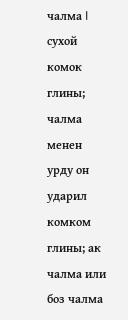чалма I сухой комок глины; чалма менен урду он ударил комком глины; ак чалма или боз чалма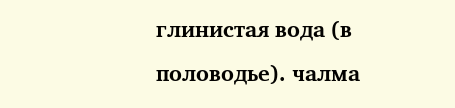глинистая вода (в половодье). чалма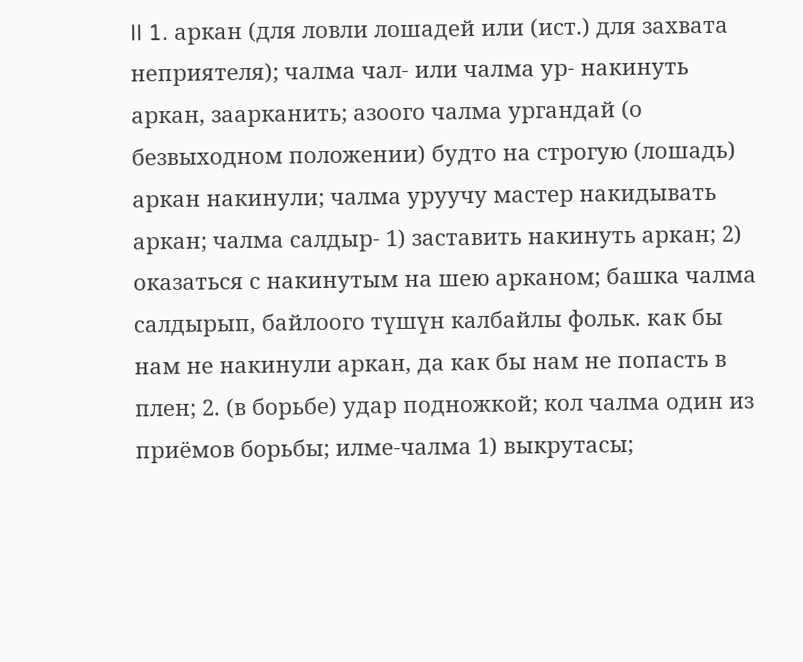II 1. аркан (для ловли лошадей или (ист.) для захвата неприятеля); чалма чал- или чалма ур- накинуть аркан, заарканить; азоого чалма ургандай (о безвыходном положении) будто на строгую (лошадь) аркан накинули; чалма уруучу мастер накидывать аркан; чалма салдыр- 1) заставить накинуть аркан; 2) оказаться с накинутым на шею арканом; башка чалма салдырып, байлоого түшүн калбайлы фольк. как бы нам не накинули аркан, да как бы нам не попасть в плен; 2. (в борьбе) удар подножкой; кол чалма один из приёмов борьбы; илме-чалма 1) выкрутасы;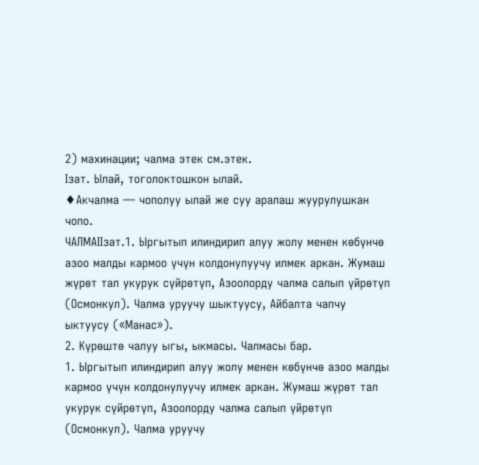2) махинации; чалма этек см.этек.
Iзат. Ылай, тоголоктошкон ылай.
♦Акчалма — чополуу ылай же суу аралаш жуурулушкан чопо.
ЧАЛМАIIзат.1. Ыргытып илиндирип алуу жолу менен көбүнчө азоо малды кармоо үчүн колдонулуучу илмек аркан. Жумаш жүрөт тал укурук сүйрөтүп, Азоолорду чалма салып үйрөтүп (Осмонкул). Чалма уруучу шыктуусу, Айбалта чапчу ыктуусу («Манас»).
2. Күрөштө чалуу ыгы, ыкмасы. Чалмасы бар.
1. Ыргытып илиндирип алуу жолу менен көбүнчө азоо малды кармоо үчүн колдонулуучу илмек аркан. Жумаш жүрөт тал укурук сүйрөтүп, Азоолорду чалма салып үйрөтүп (Осмонкул). Чалма уруучу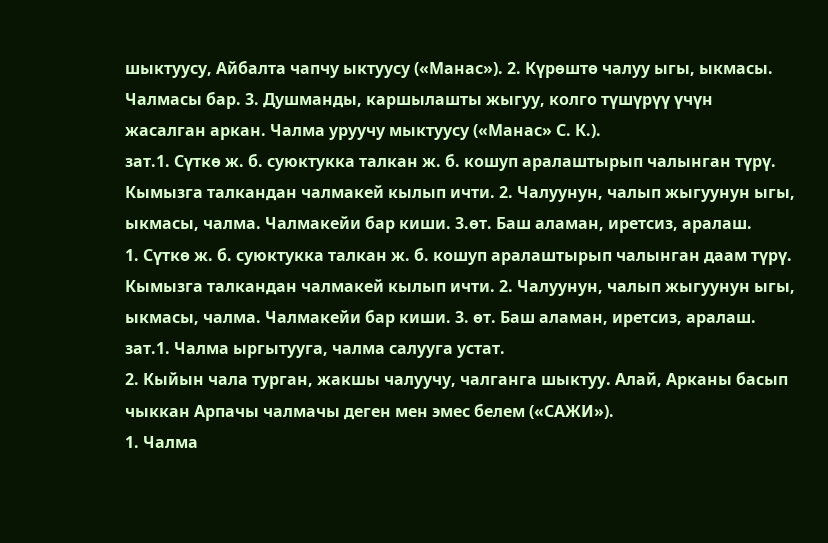шыктуусу, Айбалта чапчу ыктуусу («Манас»). 2. Күрөштө чалуу ыгы, ыкмасы. Чалмасы бар. 3. Душманды, каршылашты жыгуу, колго түшүрүү үчүн жасалган аркан. Чалма уруучу мыктуусу («Манас» С. К.).
зат.1. Сүткө ж. б. суюктукка талкан ж. б. кошуп аралаштырып чалынган түрү. Кымызга талкандан чалмакей кылып ичти. 2. Чалуунун, чалып жыгуунун ыгы, ыкмасы, чалма. Чалмакейи бар киши. 3.өт. Баш аламан, иретсиз, аралаш.
1. Сүткө ж. б. суюктукка талкан ж. б. кошуп аралаштырып чалынган даам түрү. Кымызга талкандан чалмакей кылып ичти. 2. Чалуунун, чалып жыгуунун ыгы, ыкмасы, чалма. Чалмакейи бар киши. 3. өт. Баш аламан, иретсиз, аралаш.
зат.1. Чалма ыргытууга, чалма салууга устат.
2. Кыйын чала турган, жакшы чалуучу, чалганга шыктуу. Алай, Арканы басып чыккан Арпачы чалмачы деген мен эмес белем («САЖИ»).
1. Чалма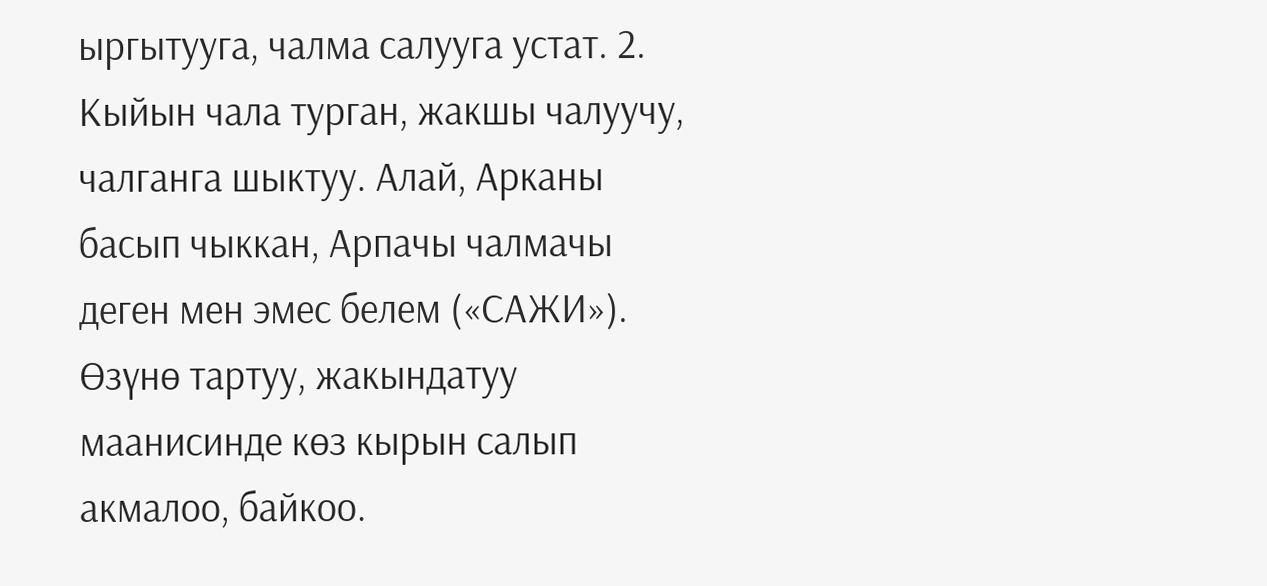ыргытууга, чалма салууга устат. 2. Кыйын чала турган, жакшы чалуучу, чалганга шыктуу. Алай, Арканы басып чыккан, Арпачы чалмачы деген мен эмес белем («САЖИ»).
Өзүнө тартуу, жакындатуу маанисинде көз кырын салып акмалоо, байкоо.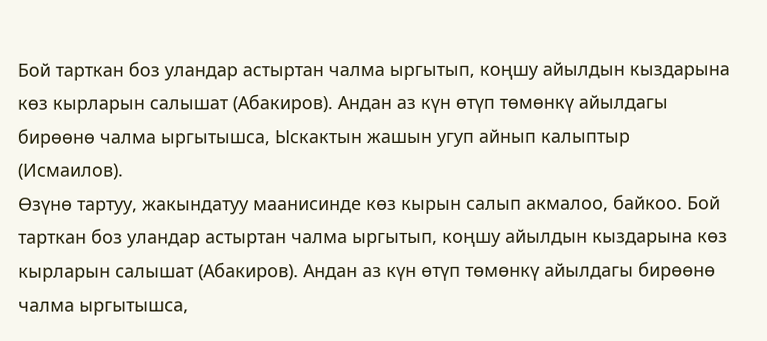Бой тарткан боз уландар астыртан чалма ыргытып, коңшу айылдын кыздарына көз кырларын салышат (Абакиров). Андан аз күн өтүп төмөнкү айылдагы бирөөнө чалма ыргытышса, Ыскактын жашын угуп айнып калыптыр (Исмаилов).
Өзүнө тартуу, жакындатуу маанисинде көз кырын салып акмалоо, байкоо. Бой тарткан боз уландар астыртан чалма ыргытып, коңшу айылдын кыздарына көз кырларын салышат (Абакиров). Андан аз күн өтүп төмөнкү айылдагы бирөөнө чалма ыргытышса,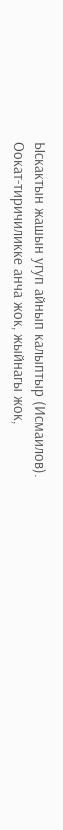Ыскактын жашын угуп айнып калыптыр (Исмаилов).
Оокат-тиричиликке анча жок, жыйнагы жок,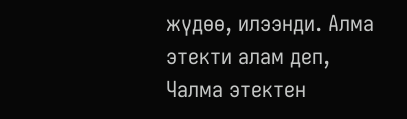жүдөө, илээнди. Алма этекти алам деп, Чалма этектен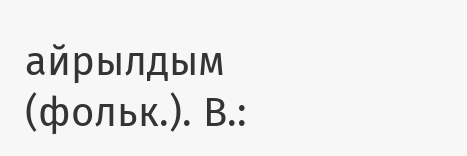айрылдым (фольк.). В.: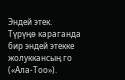Эндей этек. Түрүңө караганда бир эндей этекке жолуккансың го («Ала-Тоо»).